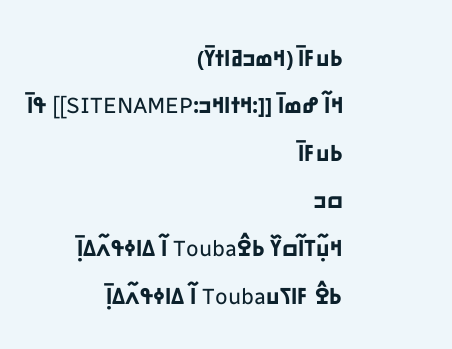ߕߎߓߊ߫ (ߞߘߏߥߊߙߌ߫)
ߞߊ߬ ߝߘߊ߫ [[:ߞߙߊߞߏ:SITENAMEP]] ߟߊ߫
ߕߎߓߊ߫
ߛߏ
ߞߎ߲߬ߠߊ߬ߛߌ߰ ߕߐ߮Touba ߊ߬ ߡߊߦߟߍ߬ߡߊ߲߫
ߕߐ߮ ߓߊߖߎTouba ߊ߬ ߡߊߦߟߍ߬ߡߊ߲߫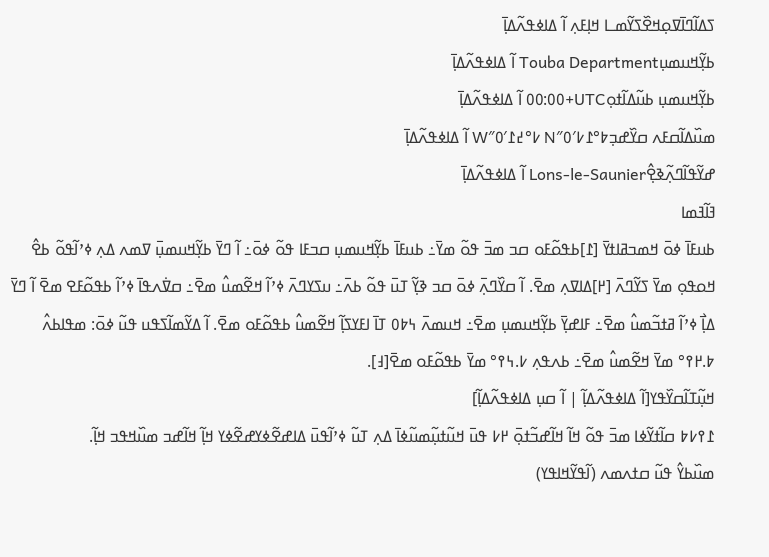ߖߡߊ߬ߣߊ߫ߜߋ߲ߞߐ߰ߖߌ߬ߘߺߊ ߞߊ߲ߓߍ߲ ߊ߬ ߡߊߦߟߍ߬ߡߊ߲߫
ߕߌ߲߬ߞߎߘߎ߲Touba Department ߊ߬ ߡߊߦߟߍ߬ߡߊ߲߫
ߕߌ߲߬ߞߎߘߎ߲ ߕߎ߬ߡߊ߬ߙߋ߲UTC+߀߀:߀߀ ߊ߬ ߡߊߦߟߍ߬ߡߊ߲߫
ߘߎ߰ߡߊ߬ߛߓߍ ߛߌ߰ߝߏ߲߈°߁߇′߀″N ߇°߄߁′߀″W ߊ߬ ߡߊߦߟߍ߬ߡߊ߲߫
ߝߌ߬ߟߊ߬ߣߍ߲߬ߢߐ߲߮Lons-le-Saunier ߊ߬ ߡߊߦߟߍ߬ߡߊ߲߫
ߔߊ߬ߔߘߊ
ߕߎߓߊ߫ ߦߋ߫ ߞߘߏߥߊߙߌ߫ [߁]ߕߟߋ߬ߓߋ ߛߏ ߘߏ߫ ߟߋ߬ ߘߌ߫߸ ߕߎߓߊ߫ ߕߌ߲߬ߞߎߘߎ߲ ߛߏߓߊ ߟߋ߬ ߦߋ߫߸ ߊ߬ ߣߌ߫ ߕߌ߲߬ߞߎߘߎ߲߫ ߜߘߍ ߡߍ߲ ߦߴߊ߬ߟߋ߬ ߕߐ߮ ߞߋߟߋ߲ ߘߌ߫ ߖߌ߬ߣߍ߫ [߂]ߡߊߜߍ߲ ߘߐ߫. ߊ߬ ߛߌ߰ߣߍ߲߫ ߦߋ߫ ߛߏ ߢߌ߲߬ ߠߎ߫ ߟߋ߬ ߕߍ߫߸ ߎߖߌߣߍ߫ ߦߴߊ߬ ߞߐ߬ߘߎ߮ ߘߐ߫߸ ߛߜ߭ߍߟߊ߫ ߦߴߊ߬ ߕߟߋ߬ߓߐ ߘߐ߫ ߊ߬ ߣߌ߫ ߡߊ߲߯ ߦߴߊ߬ ߥߙߏ߬ߘߎ߮ ߘߐ߫߸ ߓߊߝߌ߲߫ ߕߌ߲߬ߞߎߘߎ߲ ߘߐ߫߸ ߞߎߘߍ߫ ߆߈߀ ߠߊ߫ ߊߓߌߖߊ߲߬ ߞߐ߬ߘߎ߮ ߕߟߋ߬ߓߋ ߘߐ߫. ߊ߬ ߡߌ߬ߘߊ߬ߖߟߎ ߟߎ߬ ߦߋ߫: ߘߟߊߕߍ߮ ߈.߂߉° ߘߌ߫ ߞߐ߬ߘߎ߮ ߘߐ߫߸ ߕߍߟߍ߲ ߇.߆߉° ߘߌ߫ ߕߟߋ߬ߓߋ ߘߐ߫[߃].
ߞߎ߲߬ߠߊ߬ߛߌ߰ߟߌ[ߊ߬ ߡߊߦߟߍ߬ߡߊ߲߬ | ߊ߬ ߛߎ߲ ߡߊߦߟߍ߬ߡߊ߲߬]
߁߉߇߈ ߛߊ߬ߙߌ߬ߦߊ ߘߏ߫ ߟߋ߬ ߞߊ߬ ߞߊ߬ߝߏ߬ߙߋ߲߫ ߂߇ ߟߎ߫ ߞߎ߬ߙߎ߲߬ߘߎ߬ߦߊ߫ ߡߍ߲ ߠߎ߬ ߦߴߊ߬ߟߎ߫ ߡߊߝߐ߬ߦߌߝߐ߬ߦߌ ߞߊ߲߬ ߞߊ߬ߝߏ ߘߎ߰ߞߟߏ ߞߊ߲߬.
ߘߎ߰ߕߌ߮ ߟߎ߬ ߛߙߍߘߍ (ߊ߬ߟߌ߬ߞߊߟߌ)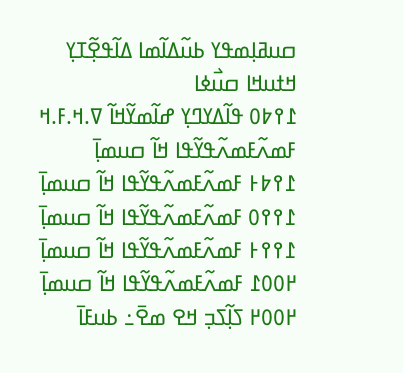ߛߎߥߊ߲ߘߟߌ ߕߎ߬ߡߊ߬ߘߊ ߡߊ߬ߟߐ߲߬ߠߌ߲ ߞߙߎߞߊ ߛߎ߯ߦߊ
߁߉߈߀ ߟߊ߬ߡߌߣߌ߲ ߝߊ߬ߘߌ߬ߞߊ߬ ߜ.ߞ.ߓ.ߞ ߓߘߍ߬ߓߘߍ߬ߟߌ߬ߟߊ ߞߊ߬ ߛߎߘߊ߲߫
߁߉߈߅ ߓߘߍ߬ߓߘߍ߬ߟߌ߬ߟߊ ߞߊ߬ ߛߎߘߊ߲߫
߁߉߉߀ ߓߘߍ߬ߓߘߍ߬ߟߌ߬ߟߊ ߞߊ߬ ߛߎߘߊ߲߫
߁߉߉߅ ߓߘߍ߬ߓߘߍ߬ߟߌ߬ߟߊ ߞߊ߬ ߛߎߘߊ߲߫
߂߀߀߁ ߓߘߍ߬ߓߘߍ߬ߟߌ߬ߟߊ ߞߊ߬ ߛߎߘߊ߲߫
߂߀߀߂ ߖߊ߲߬ߖߏ߲ ߞߐ ߘߐ߫߸ ߕߎߓߊ߫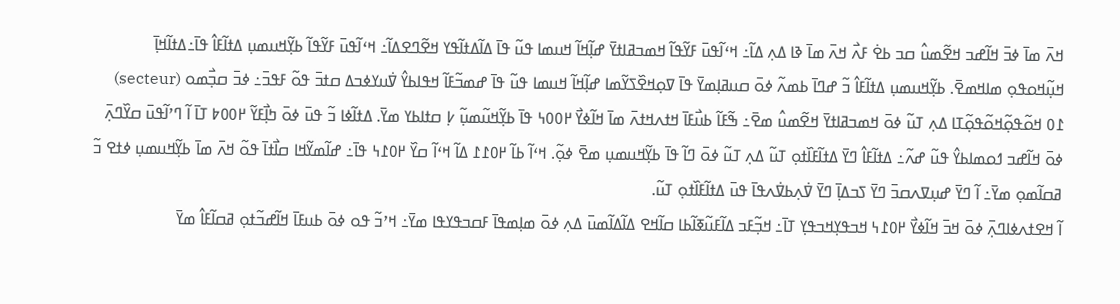ߞߍ߫ ߘߊ߫ ߦߏ߫ ߞߊ߬ߝߏ ߞߐ߬ߘߎ߮ ߛߏ ߕߐ߭ ߓߍ߯ ߞߍ߫ ߘߊ߫ ߢߊ ߡߍ߲ ߡߊ߬߸ ߞߵߊ߬ߟߎ߫ ߓߌ߬ߟߊ߬ ߞߘߏߥߊߙߌ߫ ߝߊ߲߬ߞߊ߬ ߞߎߘߊ ߟߎ߬ ߟߊ߫ ߡߊ߬ߡߙߊ߬ߟߌ ߞߐ߬ߣߐߡߊ߬߸ ߞߵߊ߬ߟߎ߫ ߓߌ߬ߟߊ߬ ߕߌ߲߬ߞߎߘߎ߲ ߡߙߊ߬ߓߊ߮ ߟߊ߫߸ߡߙߊ߬ߞߊ߲߫ ߞߎ߲߬ߞߋߟߋ߲ ߘߊߞߘߐ߫. ߕߌ߲߬ߞߎߘߎ߲ ߡߙߊ߬ߓߊ߮ ߏ߬ ߝߣߊ߫ ߕߘߍ߬ ߦߋ߫ ߛߎߥߊ߲ߘߌ߫ ߟߊ߫ ߜߋ߲ߞߐ߰ߖߌ߬ߘߊ ߝߊ߲߬ߞߊ߬ ߞߎߘߊ ߟߎ߬ ߟߊ߫ ߝߘߏ߬ߓߊ߬ ߞߟߊߕߌ߮ ߜ߭ߎߌߦߏߡ ߛߙߏ߫ ߟߋ߬ ߓߟߏ߫߸ ߦߏ߫ ߛߏ߲߯ߘߋ (secteur) ߁߀ ߞߋ߬ߟߋ߲߬ߞߋ߬ߟߋ߲߬ߠߊ ߡߍ߲ ߠߎ߬ ߦߋ߫ ߞߘߏߥߊߙߌ߫ ߞߐ߬ߘߎ߮ ߘߐ߫߸ ߒ߬ߓߊ߬ ߕߎ߯ߓߊ߫ ߞߙߍߞߙߍ߫ ߘߊ߫ ߞߊ߬ߦߌ߯ ߂߀߀߆ ߟߊ߫ ߕߌ߲߬ߞߎ߬ߘߎ߲߬ ߇߲ ߛߙߊߕߌ ߘߌ߫. ߡߙߊ߬ߦߊ ߏ߬ ߟߎ߫ ߦߋ߫ ߤߊ߲߯ߓߌ߬ ߂߀߀߈ ߠߊ߫ ߊ߬ ߣߴߊ߬ߟߎ߫ ߛߌ߰ߣߍ߲߫ ߦߋ߫ ߞߊ߬ߝߏ ߗߋߘߊߕߌ߮ ߟߎ߬ ߝߍ߬߸ ߡߙߊ߬ߓߊ߮ ߣߌ߫ ߡߙߊ߬ߓߊ߰ߙߋ߲ ߠߎ߬ ߡߍ߲ ߠߎ߬ ߦߋ߫ ߣߊ߬ ߟߊ߫ ߕߌ߲߬ߞߎߘߎ߲ ߘߐ߫ ߦߋ߲߬. ߞߵߊ߬ ߕߊ߬ ߂߀߁߁ ߡߊ߬ ߞߵߊ߬ ߛߌ߰ ߂߀߁߆ ߟߊ߫߸ ߝߊ߬ߘߌ߬ߞߊ ߛߊ߯ߙߊ߫ ߟߋ߬ ߞߍ߫ ߘߊ߫ ߕߌ߲߬ߞߎߘߎ߲ ߦߙߐ ߏ߬ ߥߛߊ߬ߘߋ߲ ߘߌ߫߸ ߊ߬ ߣߌ߫ ߝߎ߲ߜߍߛߏ߫ ߣߌ߫ ߖߏߡߊ߲߫ ߣߌ߫ ߜ߭ߍ߲ߕߜ߭ߍߟߊ߫ ߟߎ߫ ߡߙߊ߬ߓߊ߰ߙߋ߲ ߠߎ߬.
ߊ߬ ߞߐߙߍߦߊߣߍ߲߫ ߦߋ߫ ߞߏ߫ ߞߊ߬ߦߌ߯ ߂߀߁߆ ߞߏߟߌ߲ߞߏߟߌ߲ ߠߊ߫߸ ߞߏ߲߬ߓߏ ߡߊ߬ߓߎ߬ߧߊ߬ߕߊ ߛߊ߬ߞߐ ߡߊ߬ߡߊ߬ߘߎ߫ ߡߍ߲ ߦߋ߫ ߘߊ߲ߘߟߊ߫ ߓߛߏߟߌߟߊ ߘߌ߫߸ ߞߴߏ߬ ߟߋ ߦߋ߫ ߕߎߓߊ߫ ߞߊ߬ߝߏ߬ߙߋ߲ ߥߛߊ߬ߓߊ߮ ߘߌ߫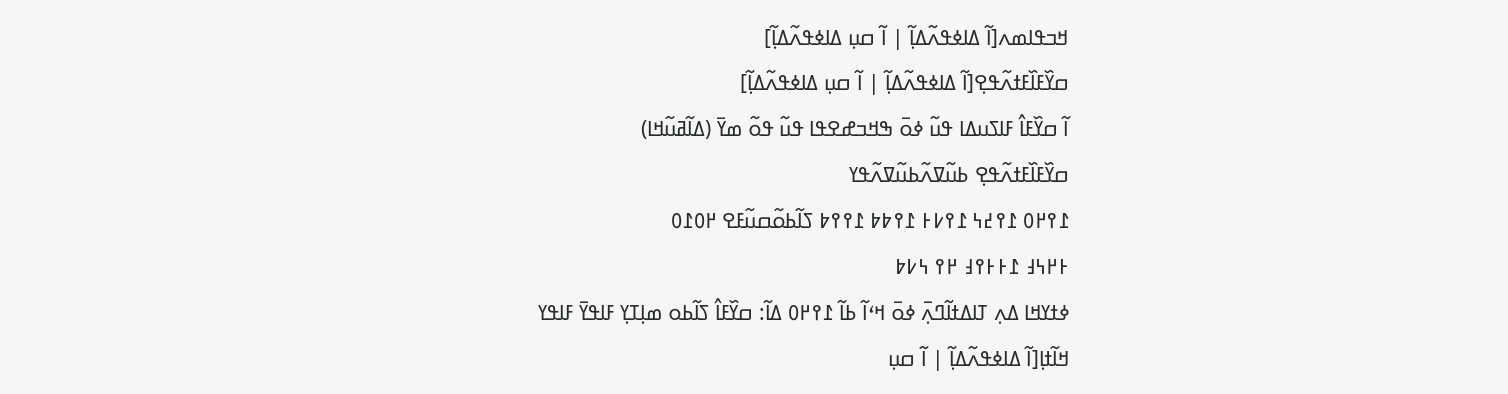ߞߏߟߊߘߍ[ߊ߬ ߡߊߦߟߍ߬ߡߊ߲߬ | ߊ߬ ߛߎ߲ ߡߊߦߟߍ߬ߡߊ߲߬]
ߛߌ߰ߓߊ߰ߓߙߍ߬ߟߐ߲[ߊ߬ ߡߊߦߟߍ߬ߡߊ߲߬ | ߊ߬ ߛߎ߲ ߡߊߦߟߍ߬ߡߊ߲߬]
ߊ߬ ߛߌ߰ߓߊ߮ ߓߊߖߎߡߊ ߟߎ߬ ߦߋ߫ ߒߞߏߝߐߟߊ ߟߎ߬ ߟߋ߬ ߘߌ߫ (ߡߊ߬ߥߎ߬ߞߊ)
ߛߌ߰ߓߊ߰ߓߙߍ߬ߟߐ߲ ߕߎ߬ߜߍ߬ߕߎ߬ߜߍ߬ߟߌ
߁߉߂߀ ߁߉߄߆ ߁߉߇߅ ߁߉߈߈ ߁߉߉߈ ߖߊ߬ߕߋ߬ߛߎ߬ߓߐ ߂߀߁߀
߅߂߆߃ ߁߅߅߉߃ ߂߉ ߆߇߈
ߦߙߌߞߊ ߡߍ߲ ߠߊߡߙߊ߬ߣߍ߲߫ ߦߋ߫ ߞߵߊ߬ ߕߊ߬ ߁߉߂߀ ߡߊ߬: ߛߌ߰ߓߊ߮ ߖߊ߬ߕߋ ߘߊ߲ߠߌ߲ ߓߊߟߌ߫ ߓߊߟߌ
ߞߊ߬ߙߊ߲[ߊ߬ ߡߊߦߟߍ߬ߡߊ߲߬ | ߊ߬ ߛߎ߲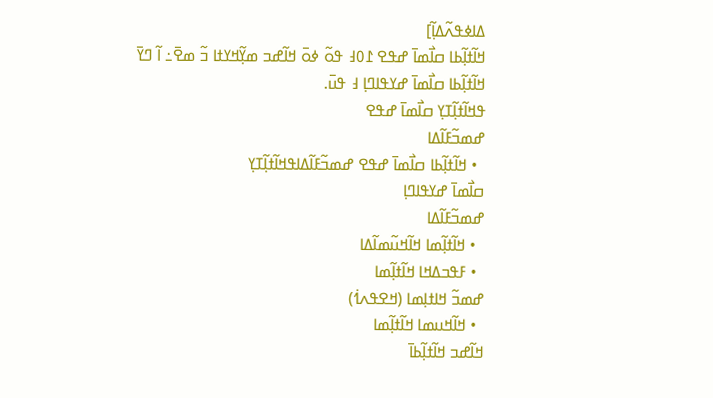ߡߊߦߟߍ߬ߡߊ߲߬]
ߞߊ߬ߙߊ߲߬ߕߊ ߛߊ߯ߘߊ߫ ߝߟߐ ߁߀߃ ߟߋ߬ ߦߋ߫ ߞߊ߬ߝߏ ߘߌ߲߬ߞߌߙߊ ߏ߬ ߘߐ߫߸ ߊ߬ ߣߌ߫ ߞߊ߬ߙߊ߲߬ߕߊ ߛߊ߯ߘߊ߫ ߝߌߟߊߣߊ߲ ߃ ߟߎ߫.
ߟߞߊ߬ߙߊ߲߬ߠߌ߲ ߛߊ߯ߘߊ߫ ߝߟߐ
ߝߘߏ߬ߓߊ߬ߡߊ
  • ߞߊ߬ߙߊ߲߬ߕߊ ߛߊ߯ߘߊ߫ ߝߟߐ ߝߘߏ߬ߓߊ߬ߡߊߟߞߊ߬ߙߊ߲߬ߠߌ߲
ߛߊ߯ߘߊ߫ ߝߌߟߊߣߊ߲
ߝߘߏ߬ߓߊ߬ߡߊ
  • ߞߊ߬ߙߊ߲߬ߘߊ ߞߊ߬ߞߎ߬ߘߊ߬ߡߊ
  • ߓߟߏߡߞߊ ߞߊ߬ߙߊ߲߬ߘߊ
ߝߘߏ߬ ߞߊߙߊ߲ߘߊ (ߞߐߟߍߗ߭)
  • ߞߊ߬ߞߎߘߊ ߞߊ߬ߙߊ߲߬ߘߊ
ߞߊ߬ߝߏ ߞߊ߬ߙߊ߲߬ߕߊ߫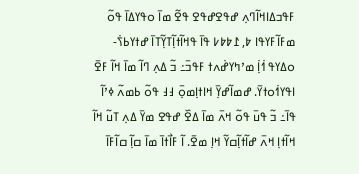ߓߟߏߡߊߞߊ߬ߣߍ߲ ߝߟߐߝߟߐ ߟߐ߬ ߘߊ߫ ߋߟߌߡߊ߫ ߟߋ߬ ߘߓߊ߬ߓߌߟߊ ߈, ߁߈߈߇ ߟߊ߫ ߟߞߊ߬ߙߊ߲߬ߠߌ߲߬ߠߊ߫ ߝߙߌߕߖ߭-ߋߡߌߟ ߗ߭ߊ߲߭ ߘߴߤߌߝ߭ߍߙ ߓߟߏ߫߸ ߏ߬ ߡߍ߲ ߣߊ߬ ߘߊ߫ ߞߊ߬ ߓߐ߫ ߊߟߌߗ߭ߋߙߌ߫. ߝߘߊ߬ߝߌ߲߫ ߞߊߙߊ߲ߘߋ߲߫ ߃߃ ߟߋ߬ ߕߘߍ߬ ߦߴߊ߬ ߟߊ߫߸ ߏ߬ ߟߎ߫ ߟߋ߬ ߞߍ߫ ߘߊ߫ ߡߐ߰ ߝߟߐ ߘߌ߫ ߡߍ߲ ߠߎ߬ ߞߊ߬ ߞߊ߬ߙߊ߲ ߞߍ߫ ߝߊ߬ߙߊ߲߬ߛߌ߬ ߞߊ߲ ߘߐ߫. ߊ߬ ߓߊ߯ߙߊ߫ ߘߊ߫ ߛߊ߲߬ ߛߊ߬ߓߊ߫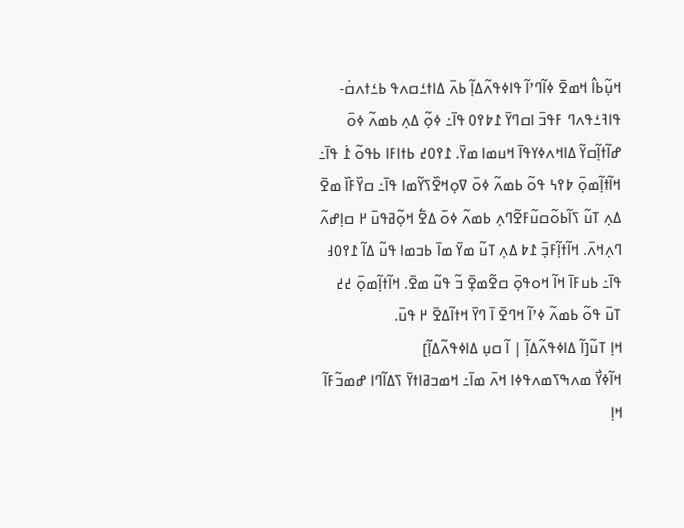ߞߎ߲߬ߕߊ߮ ߞߘߐ߫ ߦߊ߬ߣߴߊ߬ ߟߊߦߟߍ߬ߡߊ߲߬ ߕߍ߫ ߡߊߙߑߛߍߟ ߕߑߙߍߛ߭-ߟߊߔߑߟߍߣ ߓߟߏ߫ ߊߛߣߌ߫ ߁߈߉߀ ߟߊ߫߸ ߦߋ߲߬ ߡߍ߲ ߕߘߍ߬ ߦߋ߫ ߝߊ߬ߙߊ߲߬ߛߌ߬ ߡߊߞߍߦߌߟߊ߫ ߞߎߘߊ ߘߌ߫. ߁߉߀߄ ߕߙߊߓߊ ߕߟߋ߬ ߁߭ ߟߊ߫߸ ߞߊ߬ߙߊ߲߬ߘߋ߲߫ ߈߉߆ ߟߋ߬ ߕߘߍ߬ ߦߋ߫ ߜߋ߲ߞߐ߰ߖߌ߬ߘߊ ߟߊ߫߸ ߛߌ߰ߓߊ߰ ߘߐ߫ ߡߍ߲ ߠߎ߬ ߖߊ߬ߕߋ߬ߛߎ߬ߓߐ߬ߣߍ߲ ߕߘߍ߬ ߦߋ߫ ߡߐ߱ ߞߋ߲߬ߥߟߎ߫ ߂ ߛߊ߲ߝߍ߬ ߣߍ߲ߞߍ߫. ߞߊ߬ߙߊ߲߬ߓߏ߲߫ ߁߈ ߡߍ߲ ߠߎ߬ ߘߌ߫ ߘߊ߫ ߕߏߘߊ ߟߎ߬ ߡߊ߬ ߁߉߀߃ ߟߊ߫߸ ߕߎߓߊ߫ ߞߊ߬ ߞߋߟߋ߲߫ ߛߐ߬ߘߐ߲߫ ߏ߬ ߟߎ߬ ߘߐ߫. ߞߊ߬ߙߊ߲߬ߘߋ߲߫ ߄߄ ߠߎ߫ ߟߋ߬ ߕߘߍ߬ ߦߴߊ߬ ߞߣߐ߫ ߊ߫ ߣߌ߫ ߞߙߊ߬ߡߐ߫ ߂ ߟߎ߫.
ߞߊ߲ ߠߎ߬[ߊ߬ ߡߊߦߟߍ߬ߡߊ߲߬ | ߊ߬ ߛߎ߲ ߡߊߦߟߍ߬ߡߊ߲߬]
ߞߊ߬ߦߌ߯ ߘߍߒߖߘߍߟߦߊ ߞߍ߫ ߘߊ߫߸ ߞߘߏߥߊߙߌ߫ ߖߡߊ߬ߣߊ ߝߘߏ߬ߓߊ߬ ߞߊ߲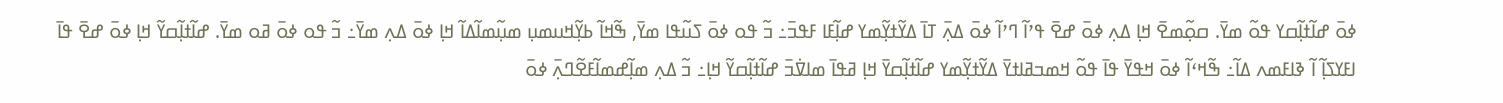ߦߋ߫ ߝߊ߬ߙߊ߲߬ߛߌ ߟߋ߬ ߘߌ߫. ߛߋ߲߬ߘߐ߫ ߞߊ߲ ߡߍ߲ ߦߋ߫ ߝߐ߫ ߟߴߊ߬ ߣߴߊ߬ ߦߋ߫ ߡߍ߲߫ ߠߊ߫ ߡߌ߬ߙߌ߲߬ߘߌ ߝߊ߲߬ߓߊ ߓߟߏ߫߸ ߏ߬ ߟߋ ߦߋ߫ ߖߎ߬ߟߊ ߘߌ߫, ߒ߬ߞߊ߬ ߕߌ߲߬ߞߎߘߎ߲ ߘߎ߲߬ߘߊ߬ߡߊ߬ ߞߊ߲ ߦߋ߫ ߡߍ߲ ߘߌ߫߸ ߏ߬ ߟߋ ߦߋ߫ ߥߋ ߘߌ߫. ߝߊ߬ߙߊ߲߬ߛߌ߬ ߞߊ߲ ߦߋ߫ ߝߐ߫ ߟߊ߫ ߊߓߌߖߊ߲߬ ߊ߬ ߢߊߓߘߍ ߡߊ߬߸ ߒ߬ߞߵߊ߬ ߦߋ߫ ߞߟߌ߫ ߟߊ߫ ߟߋ߬ ߞߘߏߥߊߙߌ߫ ߡߌ߬ߙߌ߲߬ߘߌ ߝߊ߬ߙߊ߲߬ߛߌ߫ ߞߊ߲ ߥߟߊ߫ ߘߊߜ߭ߏ߫ ߝߊ߬ߙߊ߲߬ߛߌ߬ ߞߊ߲߸ ߏ߬ ߡߍ߲ ߘߊ߲߬ߝߘߊ߬ߓߐ߬ߣߍ߲߫ ߦߋ߫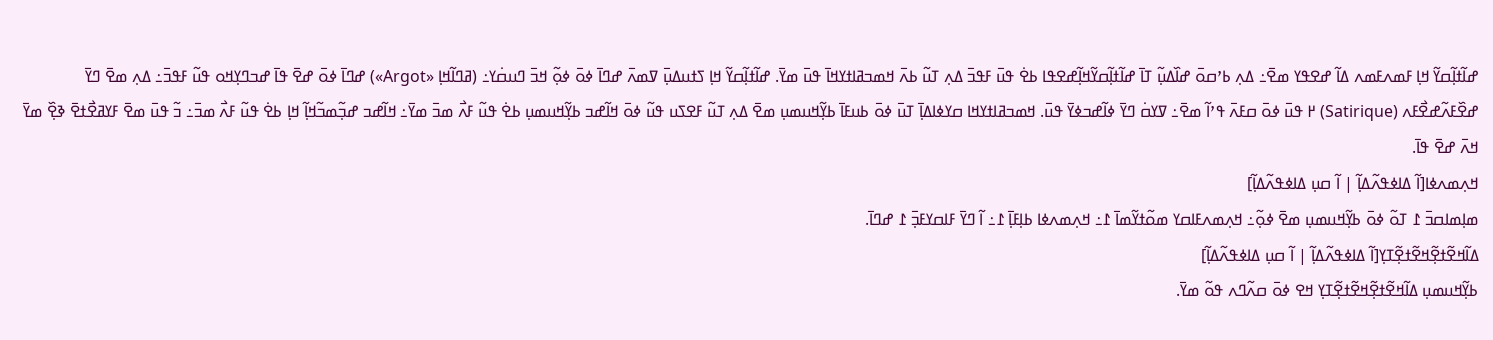ߝߊ߬ߙߊ߲߬ߛߌ߬ ߞߊ߲ ߓߘߍߓߘߍ ߡߊ߬ ߝߐߟߌ ߘߐ߫߸ ߡߍ߲ ߕߴߛߋ߫ ߝߊ߰ߡߎ߲߬ ߠߊ߫ ߝߊ߬ߙߊ߲߬ߛߌ߬ߞߊ߲߬ߝߐߟߊ ߕߐ߭ ߟߎ߫ ߓߟߏ߫ ߡߍ߲ ߠߎ߬ ߕߍ߫ ߞߘߏߥߊߙߌߞߊ߫ ߟߎ߫ ߘߌ߫. ߝߊ߬ߙߊ߲߬ߛߌ߬ ߞߊ߲ ߖߙߎߡߎ߲߫ ߜߘߍ߫ ߝߣߊ߫ ߦߋ߫ ߦߋ߲߬ ߞߏ߫ ߣߎߛ߭ߌ߸ (ߥߣߊ߬ߞߊ߲ «Argot») ߝߣߊ߫ ߦߋ߫ ߝߐ߫ ߟߊ߫ ߝߏߣߌ߲ߞߋ ߟߎ߬ ߓߟߏ߫߸ ߡߍ߲ ߘߐ߫ ߣߌ߫ ߝߐ߰ߓߍ߬ߝߐ߯ߓߍ (Satirique) ߂ ߟߎ߫ ߦߋ߫ ߛߓߍ߫ ߟߴߊ߬ ߘߐ߫߸ ߜߌߛ߭ ߣߌ߫ ߦߊ߬ߝߏߦߌ߫ ߟߎ߫. ߞߘߏߥߊߙߌߞߊ ߛߌߦߊߡߊ߲߫ ߠߎ߫ ߦߋ߫ ߕߎߓߊ߫ ߕߌ߲߬ߞߎߘߎ߲ ߘߐ߫ ߡߍ߲ ߠߎ߬ ߓߐߖߎ ߟߎ߬ ߦߋ߫ ߞߊ߬ߝߏ ߕߌ߲߬ߞߎߘߎ߲ ߕߐ߭ ߟߎ߬ ߓߍ߯ ߘߏ߫ ߘߌ߫߸ ߞߊ߬ߝߏ ߝߏ߲߬ߘߏ߬ߞߊ߲߬ ߞߊ߲ ߕߐ߭ ߟߎ߬ ߓߍ߯ ߘߏ߫߸ ߏ߬ ߟߎ߫ ߘߐ߫ ߓߌߥߐ߯ߙߐ߫ ߢߐ߲߰ ߘߌ߫ ߞߍ߫ ߝߐ߫ ߟߊ߫.
ߞߍ߲ߘߍߦߊ[ߊ߬ ߡߊߦߟߍ߬ߡߊ߲߬ | ߊ߬ ߛߎ߲ ߡߊߦߟߍ߬ߡߊ߲߬]
ߘߊ߲ߘߊߛߏ߫ ߁ ߠߋ߬ ߦߋ߫ ߕߌ߲߬ߞߎߘߎ߲ ߘߐ߫ ߦߋ߲߬߸ ߞߍ߲ߘߍߓߊߛߌ ߘߋ߬ߙߌ߬ߘߊ߫ ߁߸ ߞߍ߲ߘߍߦߊ ߕߊ߲ߓߊ߲߫ ߁߸ ߊ߬ ߣߌ߫ ߓߊߛߌߓߏ߲߫ ߁ ߝߣߊ߫.
ߡߊ߬ߞߐ߬ߙߐ߲߬ߞߐ߬ߙߐ߲߬ߠߌ߲[ߊ߬ ߡߊߦߟߍ߬ߡߊ߲߬ | ߊ߬ ߛߎ߲ ߡߊߦߟߍ߬ߡߊ߲߬]
ߕߌ߲߬ߞߎߘߎ߲ ߡߊ߬ߞߐ߬ߙߐ߲߬ߞߐ߬ߙߐ߲߬ߠߌ߲ ߞߐ ߦߋ߫ ߛߍ߬ߣߍ ߟߋ߬ ߘߌ߫.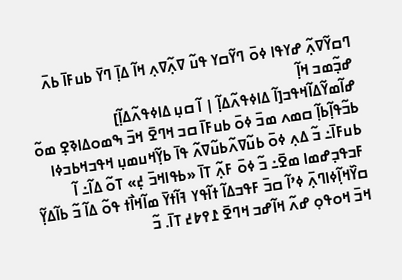ߣߛߌ߬ߜߍ߲߬ ߝߌߟߊ ߦߋ߫ ߣߌ߬ߛߌ ߟߎ߬ ߜߍ߲߬ߜߍ߲ ߞߊ߬ ߡߊ߲߫ ߣߌ߫ ߕߎߓߊ߫ ߕߍ߫ ߝߏ߲߬ߘߏ ߞߊ߲߬
ߝߊ߬ߘߌ߬ߡߊ߬ߞߟߏ[ߊ߬ ߡߊߦߟߍ߬ߡߊ߲߬ | ߊ߬ ߛߎ߲ ߡߊߦߟߍ߬ߡߊ߲߬]
ߕߏ߬ߟߊ߲߬ߕߊ߲߬ ߛߘߍ ߘߏ߫ ߦߋ߫ ߕߎߓߊ߫ ߛߏ ߞߣߐ߫ ߞߏ߫ ߒߘߋߡߊߢߐ߲ ߘߋ߬ ߕߎߓߊ߫߸ ߏ߬ ߡߍ߲ ߦߋ߫ ߕߎ߬ߜߍ߬ߕߎ߬ߜߍ߬ ߟߊ߫ ߕߌ߲߬ߞߎߘߎ߲ ߞߟߏߞߕߏߦߊ ߓߏߟߏ߲ߝߘߊ ߘߐ߫߸ ߏ߬ ߦߋ߫ ߓߍ߲߬ ߠߊ߫ «ߕߟߊߞߏ߫ ߄߲» ߠߋ߬ ߡߊ߬߸ ߊ߬ ߛߌ߰ߞߊ߲߬ߦߊߣߍ߲߫ ߦߴߊ߬ ߛߏ߫ ߓߟߏߡߊ߬ ߙߊ߬ߟߌ ߔߊ߬ߙߌ߫ ߘߊ߬ߞߊ߯ߙ ߟߋ߬ ߡߊ߬ ߏ߬ ߕߊ߬ߡߌ߲߬ ߞߏ߫ ߞߋߟߋ߲ ߝߍ߬ ߞߊ߬ߝߏ ߞߣߐ߫ ߁߉߈߄ ߠߊ߫. ߏ߬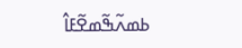ߕߘߍ߬ߒ߬ߘߐ߬ߓߊ߮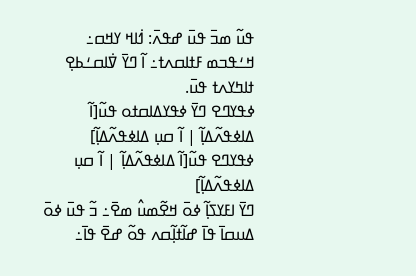ߟߎ߬ ߘߏ߫ ߟߎ߫ ߝߟߍ߫: ߗ߭ߊߞ ߌߞߛ߸ ߞߑߟߏߘ ߓߙߊߛߍߙ߸ ߊ߬ ߣߌ߫ ߜ߭ߊߛߑߕߐ߲ ߙߊߤߌߍߙ ߟߎ߫.
ߦߟߌߣߐ ߣߌ߫ ߦߟߌߡߊߛߙߋ ߟߎ߬[ߊ߬ ߡߊߦߟߍ߬ߡߊ߲߬ | ߊ߬ ߛߎ߲ ߡߊߦߟߍ߬ߡߊ߲߬]
ߦߟߌߣߐ ߟߎ߬[ߊ߬ ߡߊߦߟߍ߬ߡߊ߲߬ | ߊ߬ ߛߎ߲ ߡߊߦߟߍ߬ߡߊ߲߬]
ߣߌ߫ ߊߓߌߖߊ߲߬ ߦߋ߫ ߞߐ߬ߘߎ߮ ߘߐ߫߸ ߏ߬ ߟߎ߫ ߦߋ߫ ߡߎߛߊ߫ ߟߊ߫ ߝߊ߬ߙߊ߲߬ߛߍ ߟߋ߬ ߝߐ߫ ߟߊ߫߸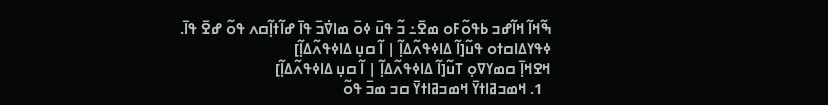ߒ߬ߞߊ߬ ߞߊ߬ߝߏ ߕߟߋ߬ߓߋ ߘߐ߫߸ ߏ߬ ߟߎ߫ ߦߋ߫ ߘߊߜ߭ߏ߫ ߟߊ߫ ߝߊ߬ߙߊ߲߬ߛߍ ߟߋ߬ ߝߐ߫ ߟߊ߫.
ߦߟߌߡߊߛߙߋ ߟߎ߬[ߊ߬ ߡߊߦߟߍ߬ߡߊ߲߬ | ߊ߬ ߛߎ߲ ߡߊߦߟߍ߬ߡߊ߲߬]
ߞߐߞߊ߲߫ ߛߘߌߜߋ߲ ߠߎ߬[ߊ߬ ߡߊߦߟߍ߬ߡߊ߲߬ | ߊ߬ ߛߎ߲ ߡߊߦߟߍ߬ߡߊ߲߬]
  1. ߞߘߏߥߊߙߌ߫ ߞߘߏߥߊߙߌ߫ ߛߏ ߘߏ߫ ߟߋ߬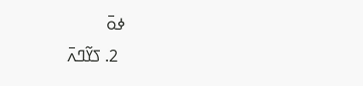ߦߋ߫
  2. ߖߌ߬ߣߍ߫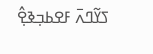ߖߌ߬ߣߍ߫ ߓߐߕߏ߲ߢߐ߲߮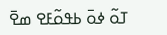ߠߋ߬ ߦߋ߫ ߕߟߋ߬ߓߐ ߘߐ߫